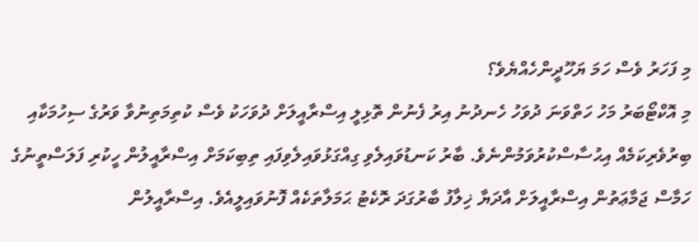މި ފަހަރު ވެސް ހަމަ ޔަހޫދީންހެއްޔެވެ؟
މި އޮކްޓޯބަރު މަހު ހަތްވަނަ ދުވަހު ހެނދުނު އިރު ފެނުން ތޮޅިލީ އިސްރާއީލަށް ދުވަހަކު ވެސް ކުތިމަތިނުވާ ވަރުގެ ސިހުމަކާއި ބިރުވެރިކަމެއް އިޙުސާސްކުރުވަމުންނެވެ. ބާރު ކަނޑުވައިލެވި ގިއްގަޅުވައިލެވިފައި ތިބިކަމަށް އިސްރާއީލުން ހީކުރި ފަލަސްތީނުގެ ހަމާސް ޖަމާޢަތުން އިސްރާއީލަށް އާދަޔާ ޚިލާފު ބާރުގަދަ ރޮކެޓު ޙަމަލާތަކެއް ފޮނުވައިލީއެވެ. އިސްރާއީލުން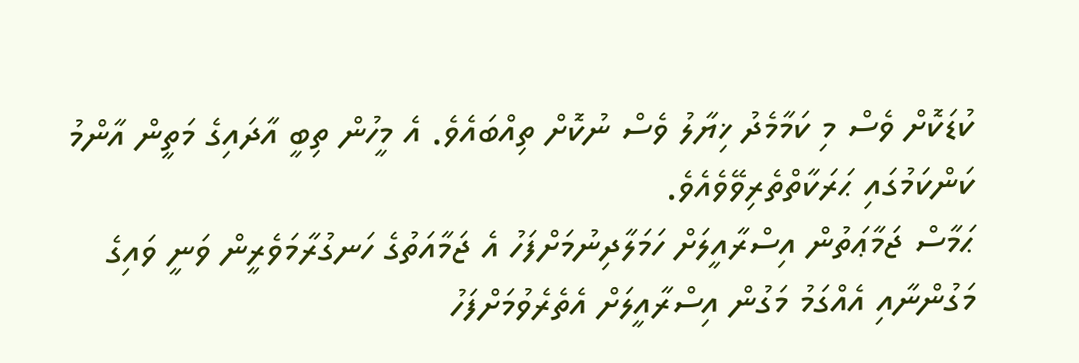ކުޑަކޮށް ވެސް މި ކަމާމެދު ޚިޔާލު ވެސް ނުކޮށް ތިއްބައެވެ. އެ މީހުން ތިބީ އާދައިގެ މަތީން އާންމު ކަންކަމުގައި ޙަރަކާތްތެރިވޭވެއެވެ.
ޙަމާސް ޖަމާޢަތުން އިސްރާއީލަށް ހަމަލާދިނުމަށްފަހު އެ ޖަމާއަތުގެ ހަނގުރާމަވެރީން ވަނީ ވައިގެ މަގުންނާއި އެއްގަމު މަގުން އިސްރާއީލަށް އެތެރެވުމަށްފަހު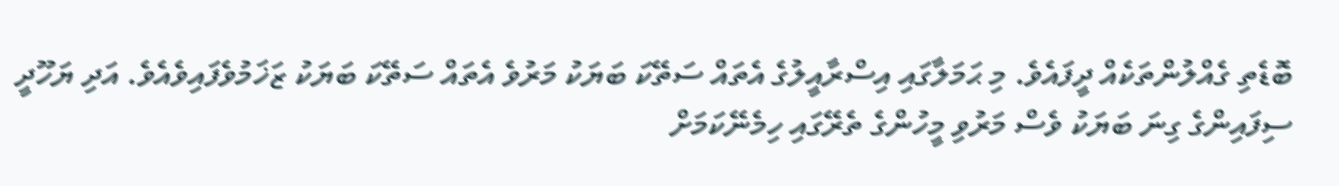ބޮޑެތި ގެއްލުންތަކެއް ދީފައެވެ. މި ޙަމަލާގައި އިސްރާއީލުގެ އެތައް ސަތޭކަ ބަޔަކު މަރުވެ އެތައް ސަތޭކަ ބަޔަކު ޒަޚަމުވެފައިވެއެވެ. އަދި ޔަހޫދީ ސިފައިންގެ ގިނަ ބަޔަކު ވެސް މަރުވި މީހުންގެ ތެރޭގައި ހިމެނޭކަމަށް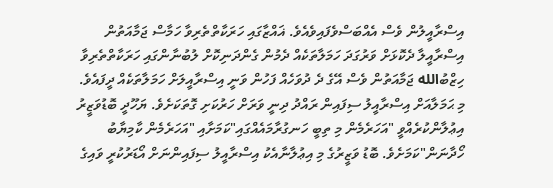އިސްރާއީލުން ވެސް އެއްބަސްވެފައިވެއެވެ. ޣައްޒާގައި ހަރަކާތްތެރިވާ ހަމާސް ޖަމާއަތުން އިސްރާއީލާ ދެކޮޅަށް ވަރުގަދަ ހަމަލާތަކެއް ދެމުން ގެންދަނިކޮށް ލުބުނާންގައި ހަރަކާތްތެރިވާ ހިޒްބުالله ޖަމާއަތުން ވެސް އޭގެ ދެ ދުވަހެއް ފަހުން ވަނީ އިސްރާއީލަށް ހަމަލާތަކެއް ދީފައެވެ.
މި ޙަމަލާއަށް އިސްރާއީލު ސިފައިން ރައްދު ދިނީ ވަރަށް ހަރުކަށި ގޮތަކަށެވެ. ޔަހޫދީ ބޮޑުވަޒީރު އިޢުލާންކުރެއްވީ "އަހަރެމެން މި ތިބީ ހަނގުރާމައެއްގައި"ކަމަށާއި "އަހަރެމެން ކާމިޔާބު ހޯދާނަން"ކަމަށެވެ. ބޮޑު ވަޒީރުގެ މި އިޢުލާނާއެކު އިސްރާއީލު ސިފައިންނަށް އޯޑަރުކުރީ ވައިގެ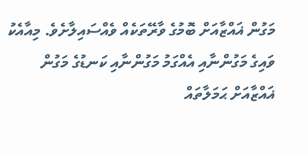މަގުން ޣައްޒާއަށް ބޮމުގެ ވާރޭތަކެއް ވެއްސައިލާށެވެ. މިއާއެކު ވައިގެ މަގުންނާއި އެއްގަމު މަގުންނާއި ކަނޑުގެ މަގުން ޣައްޒާއަށް ޙަމަލާތައް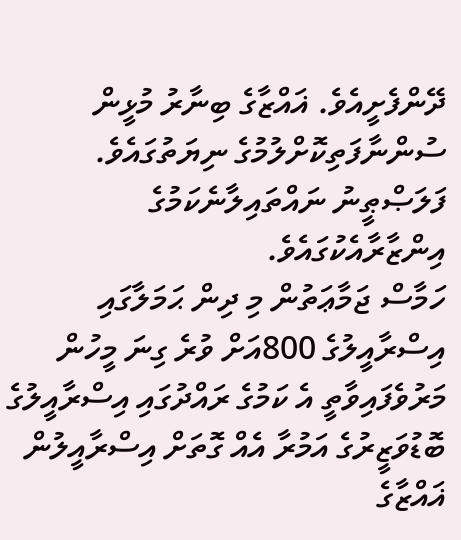ދޭންފެށީއެވެ. ޣައްޒާގެ ބިނާރު މުޅީން ސުންނާފަތިކޮށްލުމުގެ ނިޔަތުގައެވެ. ފަލަޞްޠީނު ނައްތައިލާނެކަމުގެ އިންޒާރާއެކުގައެވެ.
ހަމާސް ޖަމާޢަތުން މި ދިން ޙަމަލާގައި އިސްރާއީލުގެ 800އަށް ވުރެ ގިނަ މީހުން މަރުވެފައިވާތީ އެ ކަމުގެ ރައްދުގައި އިސްރާއީލުގެ ބޮޑުވަޒީރުގެ އަމުރާ އެއް ގޮތަށް އިސްރާއީލުން ޣައްޒާގެ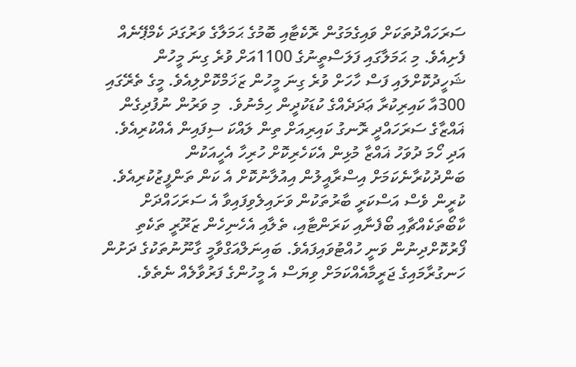ސަރަހައްދުތަކަށް ވައިގެމަގުން ރޮކެޓާއި ބޮމުގެ ޙަމަލާގެ ވަރުގަދަ ކެމްޕޭނެއް ފެށިއެވެ. މި ޙަމަލާގައި ފަލަސްތީނުގެ 1100އަށް ވުރެ ގިނަ މީހުން ޝަހީދުކޮށްލައި ފަސް ހާހަށް ވުރެ ގިނަ މީހުން ޒަޚަމްކޮށްލިއެވެ. މީގެ ތެރޭގައި 300އާ ކައިރިކުރާ ޢަދަދެއްގެ ކުޑަކުދީން ހިމެނުވެ.  މި ވަރުން ނުފުދިގެން ޣައްޒާގެ ސަރަހައްދީ ރޮނގު ކައިރިއަށް ތިން ލައްކަ ސިފައިން އެއްކުރިއެވެ. އަދި ހޯމަ ދުވަހު ޣައްޒާ މުޅިން އެކަހެރިކޮށް ހުރިހާ އެހީއަކުން ބަންދުކުރާނެކަމަށް އިސްރާއީލުން އިއުލާނުކޮށް އެ ކަން ތަންފީޒުކުރިއެވެ. ކުރީން ވެސް އަސްކަރީ ބާރުތަކުން ވަށައިލެވިފައިވާ އެ ސަރަހައްދަށް ކާބޯތަކެއްޗާއި ބޯފެނާއި ކަރަންޓާއި، ތެލާއި އެހެނިހެން ޒަރޫރީ ތަކެތި ފޯރުކޮށްދިނުން ވަނީ ހުއްޓުވައިފައެވެ. ބައިނަލްއަގްވާމީ ގާނޫނުތަކުގެ ދަށުން ހަނގުރާމައިގެ ޖަރީމާއެއްކަމަށް ވިޔަސް އެ މީހުންގެ ފަރުވާލެއް ނެތެވެ.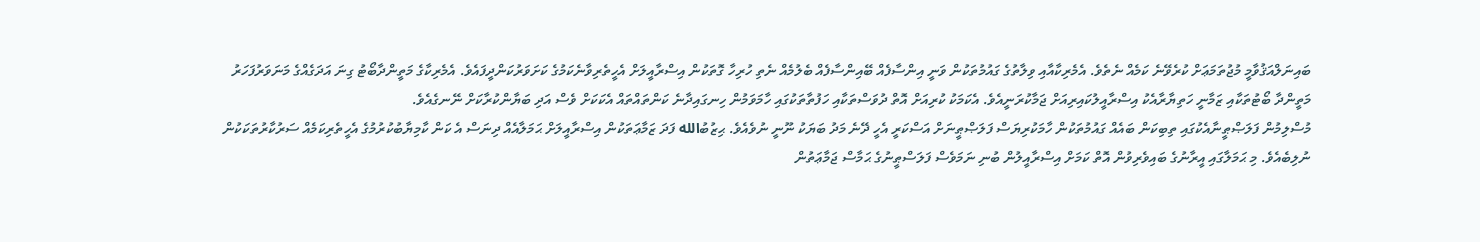ބައިނަލްއަޤުވާމީ މުޖުތަމަޢަށް ކުރެވޭނެ ކަމެއް ނެތެވެ. އެމެރިކާއާއި ވިލާތުގެ ގައުމުތަކުން ވަނީ އިންސާފެއް ބޭއިންސާފެއް ބެލުމެއް ނެތި ހުރިހާ ގޮތަކުން އިސްރާއީލަށް އެހީތެރިވާނެކަމުގެ ކަށަވަރުކަންދީފައެވެ. އެމެރިކާގެ މަތީންދާބޯޓު ގިނަ އަދަގެއްގެ މަނަވަރުފަހަރު މަތީންދާ ބޯޓުތަކާއި ޒަމާނީ ހަތިޔާރާއެކު އިސްރާއީލުކައިރިއަށް ޖަމާކުރަނީއެވެ. އެކަމަކު ކުރިއަށް އޮތް ދުވަސްތަކާއި ހަފުތާތަކުގައި ހާމަވަމުން ހިނގައިދާނެ ކަންތައްތައް އެކަކަށް ވެސް އަދި ބަޔާންކުރާކަށް ނޭނގެއެވެ.
މުސްލިމުން ފަލަޞްޠީނާއެކުގައި ތިބިކަން ބައެއް ގައުމުތަކުން ހާމަކުރިޔަސް ފަލަޞްޠީނަށް އަސްކަރީ އެހީ ދޭނެ މަދު ބަޔަކު ނޫނީ ނުވެއެވެ. ޙިޒުބުالله ފަދަ ޒަމާޢަތަކުން އިސްރާއީލަށް ޙަމަލާއެއް ދިނަސް އެ ކަން ކާމިޔާބުކުރުމުގެ އެހީތެރިކަމެއް ސަރުކާރުތަކަކުން ނުލިބެއެވެ. މި ޙަމަލާގައި އީރާނުގެ ބައިވެރިވުން އޮތް ކަމަށް އިސްރާއީލުން ބުނި ނަމަވެސް ފަލަސްޠީނުގެ ޙަމާސް ޖަމާޢަތުން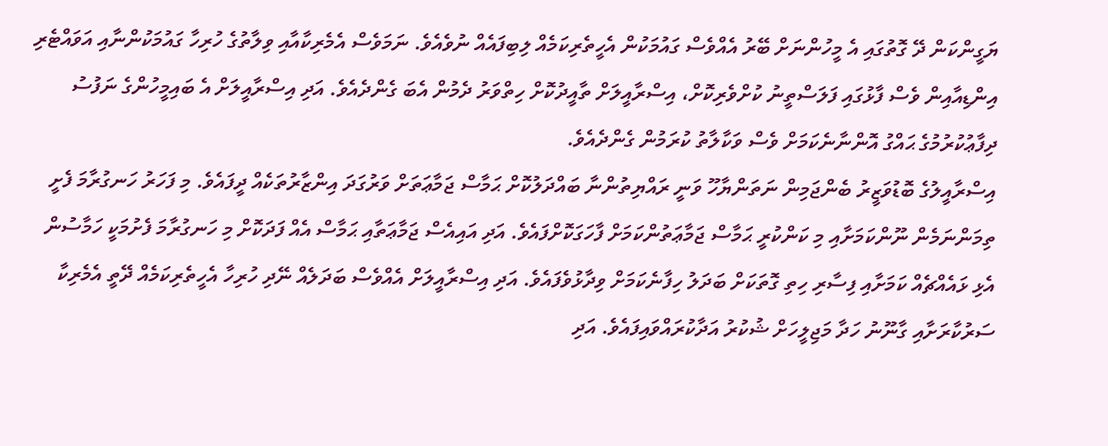ޔަގީންކަން ދޭ ގޮތުގައި އެ މީހުންނަށް ބޭރު އެއްވެސް ގައުމަކުން އެހީތެރިކަމެއް ލިބިފައެއް ނުވެއެވެ. ނަމަވެސް އެމެރިކާއާއި ވިލާތުގެ ހުރިހާ ގައުމަކުންނާއި އަވައްޓެރި އިންޑިއާއިން ވެސް ފާޅުގައި ފަލަސްތީނު ކުށްވެރިކޮށް، އިސްރާއީލަށް ތާއީދުކޮށް ހިތްވަރު ދެމުން އެބަ ގެންދެއެވެ. އަދި އިސްރާއީލަށް އެ ބައިމީހުންގެ ނަފުސު ދިފާޢުކުރުމުގެ ޙައްގު އޮންނާނެކަމަށް ވެސް ވަކާލާތު ކުރަމުން ގެންދެއެވެ.
އިސްރާއީލުގެ ބޮޑުވަޒީރު ބެންޖަމިން ނަތަންޔާހޫ ވަނީ ރައްޔިތުންނާ ބައްދަލުކޮށް ޙަމާސް ޖަމާޢަތަށް ވަރުގަދަ އިންޒާރުތަކެއް ދީފައެވެ. މި ފަހަރު ހަނގުރާމަ ފެށީ ތިމަންނަމެން ނޫންކަމަށާއި މި ކަންކުރީ ޙަމާސް ޖަމާޢަތުންކަމަށް ފާހަގަކޮށްފައެވެ. އަދި އައިއެސް ޖަމާޢަތާއި ޙަމާސް އެއް ފަދަކޮށް މި ހަނގުރާމަ ފެށުމަކީ ހަމާސުން އެޅި ޅައެއްޗެއް ކަމަށާއި ފިސާރި ހިތި ގޮތަކަށް ބަދަލު ހިފާނެކަމަށް ވިދާޅުވެފައެވެ. އަދި އިސްރާއީލަށް އެއްވެސް ބަދަލެއް ނޭދި ހުރިހާ އެހީތެރިކަމެއް ދޭތީ އެމެރިކާ ސަރުކާރަށާއި ގާނޫނު ހަދާ މަޖިލީހަށް ޝުކުރު އަދާކުރައްވައިފައެވެ. އަދި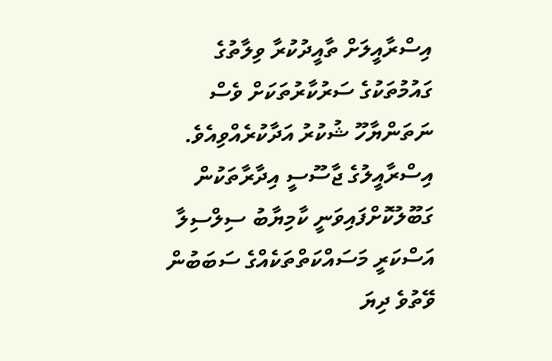އިސްރާއީލަށް ތާއީދުކުރާ ވިލާތުގެ ގައުމުތަކުގެ ސަރުކާރުތަކަށް ވެސް ނަތަންޔާހޫ ޝުކުރު އަދާކުރެއްވިއެވެ.
އިސްރާއީލުގެ ޖާސޫސީ އިދާރާތަކުން ގަބޫލުކޮށްފައިވަނީ ކާމިޔާބު ސިލްސިލާ އަސްކަރީ މަސައްކަތްތަކެއްގެ ސަބަބުން ވޭތުވެ ދިޔަ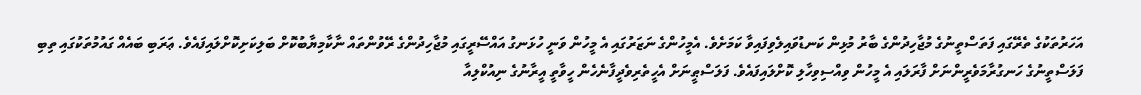އަހަރުތަކުގެ ތެރޭގައި ފަތަސްތީނުގެ މުޖާހިދުންގެ ބާރު މުޅިން ކަނޑުވައިލެވިފައިވާ ކަމަށެވެ. އެމީހުންގެ ނަޒަރުގައި އެ މީހުން ވަނީ ހުޅަނގު އައްސޭރީގައި މުޖާހިދުންގެ ރޭވުންތައް ނާކާމިޔާބުކޮށް ބަލިކަށިކޮށްލައިފައެވެ. ޢަރަބި ބައެއް ގައުމުތަކުގައި ތިބި ފަލަސްތީނުގެ ހަނގުރާމަވެރީންނަށް ފާރަލައި އެ މީހުން ވިއްސިވިހާލި ކޮށްލައިފައެވެ. ފަލަސްޠީނަށް އެހީތެރިވެދީފާނެހެން ހީވާތީ އީރާނުގެ ނިއުކްލިއާ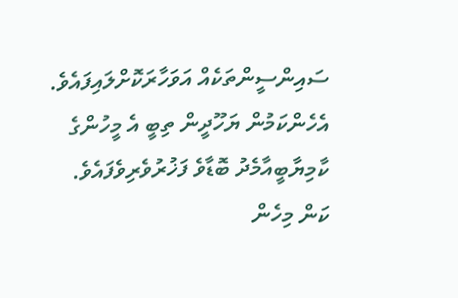ސައިންސީންތަކެއް އަވަހާރަކޮށްލައިފައެވެ. އެހެންކަމުން ޔަހޫދީން ތިބީ އެ މީހުންގެ ކާމިޔާބީއާމެދު ބޮޑާވެ ފަޚުރުވެރިވެފައެވެ.
ކަން މިހެން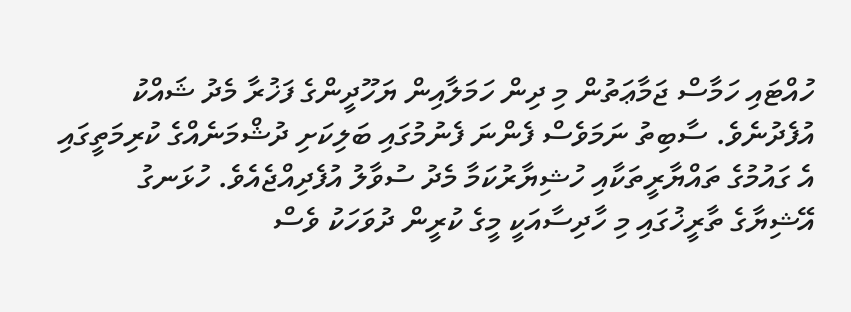ހުއްޓައި ހަމާސް ޖަމާޢަތުން މި ދިން ހަމަލާއިން ޔަހޫދީންގެ ފަޚުރާ މެދު ޝައްކު އުފެދުނެވެ. ސާބިތު ނަމަވެސް ފެންނަ ފެނުމުގައި ބަލިކަށި ދުޝްމަނެއްގެ ކުރިމަތީގައި އެ ގައުމުގެ ތައްޔާރީތަކާއި ހުޝިޔާރުކަމާ މެދު ސުވާލު އުފެދިއްޖެއެވެ. ހުޅަނގު އޭޝިޔާގެ ތާރީޚުގައި މި ހާދިސާއަކީ މީގެ ކުރީން ދުވަހަކު ވެސް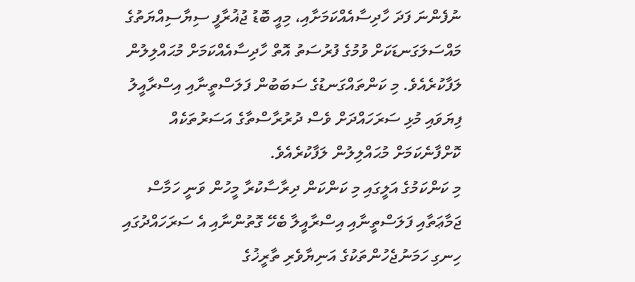ނުފެންނަ ފަދަ ހާދިސާއެއްކަމަށާއި، މިއީ ބޮޑު ޖުޣުރާފީ ސިޔާސިއްޔަތުގެ މައްސަލަގަނޑަކަށް ވުމުގެ ފުރުސަތު އޮތް ހާދިސާއެއްކަމަށް މުޙައްލިލުން ލަފާކުރެއެވެ. މި ކަންތައްގަނޑުގެ ސަބަބުން ފަލަސްތީނާއި އިސްރާއީލު ފިޔަވައި މުޅި ސަރަހައްދަށް ވެސް ދުރުރާސްތާގެ އަސަރުތަކެއް ކޮށްފާނެކަމަށް މުޙައްލިލުން ލަފާކުރެއެވެ.
މި ކަންކަމުގެ އަލީގައި މި ކަންކަން ދިރާސާކުރާ މީހުން ވަނީ ހަމާސް ޖަމާޢަތާއި ފަލަސްތީނާއި އިސްރާއީލާ ބެހޭ ގޮތުންނާއި އެ ސަރަހައްދުގައި ހިނގި ހަމަނުޖެހުންތަކުގެ އަނިޔާވެރި ތާރީޚުގެ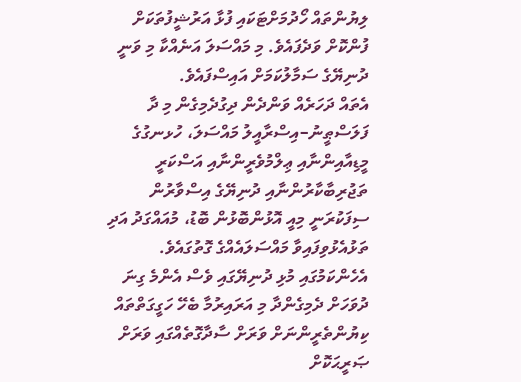ލިޔުންތައް ހޯދުމަށްޓަކައި ފުޅާ އަރުޝީފުތަކަށް ފުންކޮށް ވަދެފައެވެ. މި މައްސަލަ އަނެއްކާ މި ވަނީ ދުނިޔޭގެ ސަމާލުކަމަށް އައިސްފައެވެ.
އެތައް ދަހަރެއް ވަންދެން ދިގުދެމިގެން މި ދާ ފަލަސްޠީނު–އިސްރާއީލު މައްސަލަ، ހުޅނގުގެ މީޑިއާއިންނާއި ޢިލްމުވެރީންނާއި އަސްކަރީ ތަޖުރިބާކާރުންނާއި ދުނިޔޭގެ އިސްވާރުން ސިފަކުރަނީ މިއީ އޮޅުންބޮޅުން ބޮޑު، މުއައްގަދު އަދި ތަޅުއެޅުވިފައިވާ މައްސަލައެއްގެ ގޮތުގައެވެ. އެހެންކަމުގައި މުޅި ދުނިޔޭގައި ވެސް އެންމެ ގިނަ ދުވަހަށް ދެމިގެންދާ މި އަރައިރުމާ ބެހޭ ހަގީގަތްތައް ކިޔުންތެރީންނަށް ވަރަށް ސާދާގޮތެއްގައި ވަރަށް ޞަރީޙަކޮށް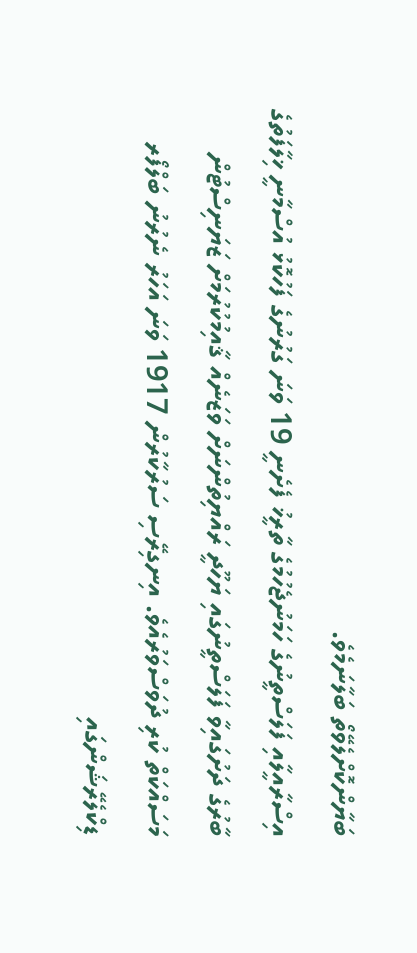ބަޔާންކޮށްލެވޭތޯ ބަލާނަމެވެ.
އިސްރާއީލާއި ފަލަސްތީނުގެ ހަމަނުޖެހުމުގެ ތާރީޚު ފެށެނީ 19 ވަނަ ގަރުނުގެ ފަހުކޮޅު އުސްމާނީ ޚިލާފަތުގެ ބާރުގެ ދަށުގައިވާ ފަލަސްތީނުގައި ޔަހޫދީ ރައްޔިތުންނަށް ވަޒަނެއް ޤާއިމުކުރުމަށް ޒަޔަނިސްޓުން މަސައްކަތް ކުރި ދުވަސްވަރުއެވެ. އިނގިރޭސި ސަރުކާރުން 1917 ވަނަ އަހަރު ނެރުނު ބަލްފޯރ ޑިކްލެރޭޝަންގައި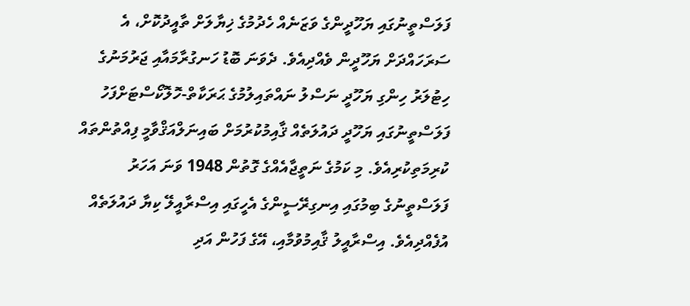ފަލަސްތީނުގައި ޔަހޫދީންގެ ވަޒަނެއް ހެދުމުގެ ޚިޔާލަށް ތާއީދުކޮށް، އެ ސަރަހައްދަށް ޔަހޫދީން ވެއްދިއެވެ. ދެވަނަ ބޮޑު ހަނގުރާމައާއި ޖަރުމަނުގެ ހިޓުލަރު ހިންގި ޔަހޫދީ ނަސްލު ނައްތައިލުމުގެ ޙަރަކާތް-ހޮލޮކޯސްޓަށްފަހު ފަލަސްތީނުގައި ޔަހޫދީ ދައުލަތެއް ޤާއިމުކުރުމަށް ބައިނަލްއަޤްވާމީ ފިއްތުންތައް ކުރިމަތިކުރިއެވެ. މި ކަމުގެ ނަތީޖާއެއްގެ ގޮތުން 1948 ވަނަ އަހަރު ފަލަސްތީނުގެ ބިމުގައި އިނގިރޭސީންގެ އެހީގައި އިސްރާއީލޭ ކިޔާ ދައުލަތެއް އުފެއްދިއެވެ. އިސްރާއީލު ޤާއިމުވުމާއި، އޭގެ ފަހުން އަދި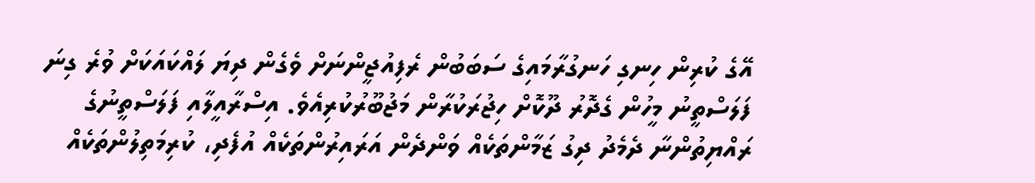އޭގެ ކުރިން ހިނގި ހަނގުރާމައިގެ ސަބަބުން ރެފިއުޖީންނަށް ވެގެން ދިޔަ ލައްކައަކަށް ވުރެ ގިނަ ފަލަސްތީނު މީހުން ގެދޮރު ދޫކޮށް ހިޖުރަކުރާން މަޖުބޫރުކުރިއެވެ. އިސްރާއީލާއި ފަލަސްތީނުގެ ރައްޔިތުންނާ ދެމެދު ދިގު ޒަމާންތަކެއް ވަންދެން އަރައިރުންތަކެއް އުފެދި، ކުރިމަތިލުންތަކެއް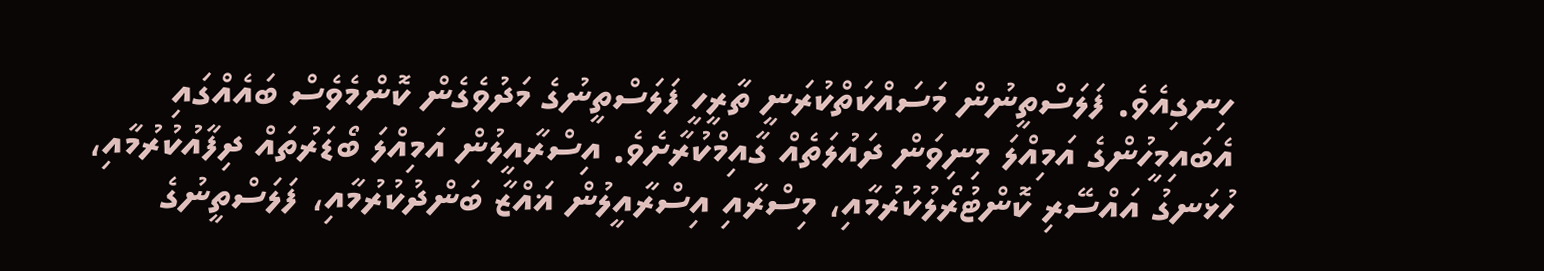ހިނގިއެވެ. ފަލަސްތީނުން މަސައްކަތްކުރަނީ ތާރީހީ ފަލަސްތީނުގެ މަދުވެގެން ކޮންމެވެސް ބައެއްގައި އެބައިމީހުންގެ އަމިއްލަ މިނިވަން ދައުލަތެއް ގާއިމްކުރާށެވެ. އިސްރާއީލުން އަމިއްލަ ބޯޑަރުތައް ދިފާއުކުރުމާއި، ހުޅަނގު އައްސޭރި ކޮންޓުރޯލުކުރުމާއި، މިސްރާއި އިސްރާއީލުން ޣައްޒާ ބަންދުކުރުމާއި، ފަލަސްތީނުގެ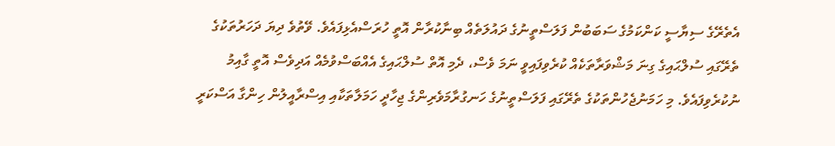އެތެރޭގެ ސިޔާސީ ކަންކަމުގެ ސަބަބުން ފަލަސްތީނުގެ ދައުލަތެއް ބިނާކުރާން އޮތީ ހުރަސްއެޅިފައެވެ. ވޭތުވެ ދިޔަ ދަހަރުތަކުގެ ތެރޭގައި ސުލްޙައިގެ ގިނަ މަޝްވަރާތަކެއް ކުރެވިފައިވީ ނަމަ ވެސް، ދެމި އޮތް ސުލްޙައިގެ އެއްބަސްވުމެއް އަދިވެސް އޮތީ ގާއިމު ނުކުރެވިފައެވެ. މި ހަމަނުޖެހުންތަކުގެ ތެރޭގައި ފަލަސްތީނުގެ ހަނގުރާމަވެރިންގެ ޖިހާދީ ހަމަލާތަކާއި އިސްރާއީލުން ހިންގާ އަސްކަރީ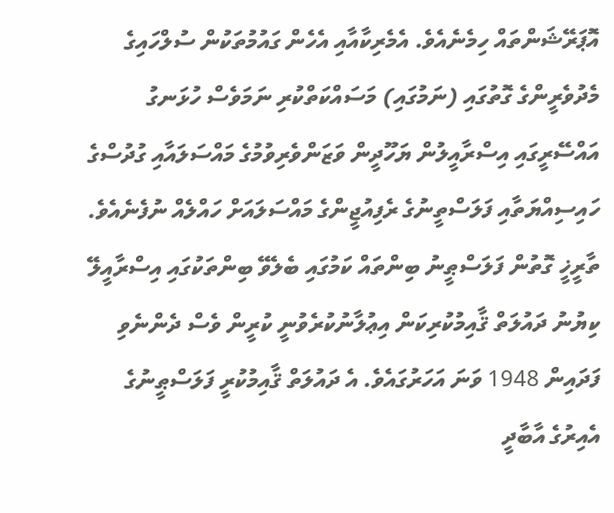އޮޕަރޭޝަންތައް ހިމެނެއެވެ. އެމެރިކާއާއި އެހެން ގައުމުތަކުން ސުލްހައިގެ މެދުވެރީންގެ ގޮތުގައި (ނަމުގައި) މަސައްކަތްކުރި ނަމަވެސް ހުޅަނގު އައްސޭރީގައި އިސްރާއީލުން ޔަހޫދީން ވަޒަންވެރިވުމުގެ މައްސަލައާއި ގުދުސްގެ ހައިސިއްޔަތާއި ފަލަސްތީނުގެ ރެފިއުޖީންގެ މައްސަލައަށް ހައްލެއް ނުފެނެއެވެ.
ތާރީޚީ ގޮތުން ފަލަސްޠީނު ބިންތައް ކަމުގައި ބެލެވޭ ބިންތަކުގައި އިސްރާއީލޭ ކިޔުނު ދައުލަތް ޤާއިމުކުރިކަން އިޢުލާނުކުރެވުނީ ކުރީން ވެސް ދެންނެވި ފަދައިން 1948 ވަނަ އަހަރުގައެވެ. އެ ދައުލަތް ޤާއިމުކުރީ ފަލަސްޠީނުގެ އެއިރުގެ އާބާދީ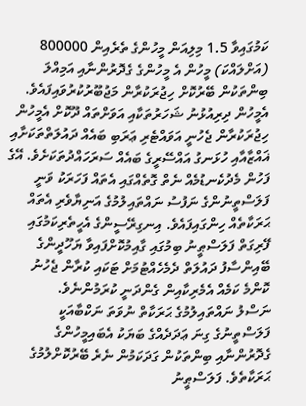ކަމުގައިވާ 1.5 މިލިއަން މީހުންގެ ތެރެއިން 800000 (އަށްލައްކަ) މީހުން އެ މީހުންގެ ގެދޮރުންނާއި އަމިއްލަ ބިންތަކުން ބޭރުކޮށް ހިޖުރަކުރާން މަޖުބޫރުކުރުވައިފައެވެ. އެމީހުން ދިރިއުޅުނު ޝަހަރުތަކާއި އަވަށްތައް ދޫކޮށް އެމީހުން ހިޖުރަކުރާން ޖެހުނީ އަވައްޓެރި ޢަރަބި ބައެއް ދައުލަތްތަކަށާއި ޣައްޒާއާއި ހުޅަނގު އައްސޭރީގެ ބައެއް ސަރަހައްދުތަކަށެވެ. އޭގެ ފަހުން މެދުކެނޑުމެއް ނެތް ގޮތެއްގައި އެތައް ފަހަރަކު ވަނީ ފަލަސްތީނުންގެ ނަފުސު ނައްތައިލުމުގެ އަނިޔާވެރި އެތައް ޙަރަކާތެއް ހިންގައިފައެވެ. އިނގިރޭސީންގެ އެހީތެރިކަމުގައި ފޭރިގަތް ފަލަސްޠީނު ބިމުގައި ގާއިމުކޮށްފައިވާ ޔަހޫދީންގެ ބޭއިންސާފު ދައުލަތް ދެމެހެއްޓުމަށް ޓަކައި ކުރާން ޖެހުނު ކޮންމެ ކަމެއް އެމެރިކާއިން ގެންދަނީ ކުރަމުންނެވެ.
ނަސްލު ނައްތައިލުމުގެ ޙަރަކާތް ނުވަތަ ނަކްބާއަކީ ފަލަސްތީނުގެ ގިނަ ޢަދަދެއްގެ ބަޔަކު އެބައިމީހުންގެ ގެދޮރުންނާއި ބިންތަކުން ގަދަކަމުން ނެރެ ބޭރުކޮށްލުމުގެ ޙަރަކާތެވެ. ފަލަސްޠީނު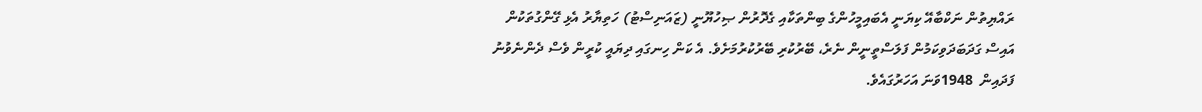ރައްޔިތުން ނަކްބާއޭ ކިޔަނީ އެބައިމީހުންގެ ބިންތަކާއި ގެދޮރުން ޞިހުޔޫނީ (ޒައަނިސްޓު) ހަތިޔާރު އެޅި ގޭންގުތަކުން އައިސް ގަދަބަދަވިކަމުން ފަލަސްތީނީން ނެރެ، ބޭރުކުރި ބޭރުކުރުމަށެވެ. އެ ކަން ހިނގައި ދިޔައީ ކުރީން ވެސް ދެންނެވުނު ފަދައިން  1948ވަނަ އަހަރުގައެވެ.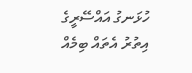ހުޅަނގު އައްސޭރީގެ އިތުރު އެތައް ބިމެއް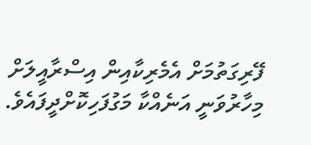ފޭރިގަތުމަށް އެމެރިކާއިން އިސްރާއީލަށް މިހާރުވަނީ އަނެއްކާ މަގުފަހިކޮށްދީފައެވެ.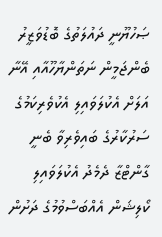ޞަހުޔޫނީ ދައުލަތުގެ ބޮޑުވަޒީރު ބެންޖަމީން ނަތަންޔާހޫއާއި އޭނާ އަލަށް އެކުލަވައިލި އެކުވެރިކަމުގެ ސަރުކާރުގެ ބައިވެރިވާ ބެނީ ގާންޓްޒާ ދެމެދު އެކުލަވައިލި ކޯލިޝަން އެއްބަސްވުމުގެ ދަށުން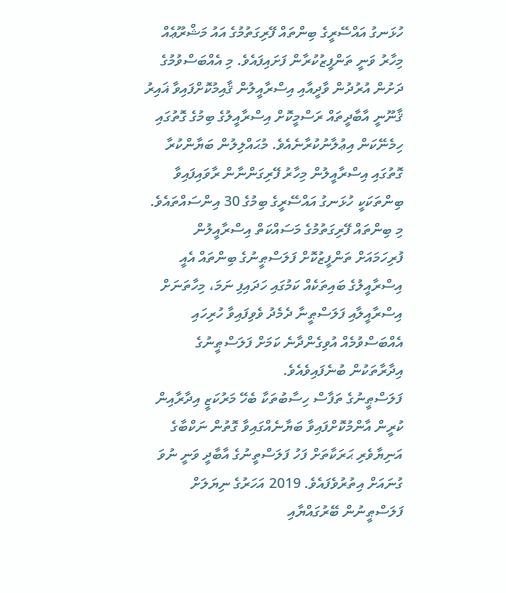ހުޅަނގު އައްސޭރީގެ ބިންތައް ފޭރިގަތުމުގެ އައު މަޝްރޫޢެއް މިހާރު ވަނީ ތަންފީޒުކުރާން ފަށައިފައެވެ. މި އެއްބަސްވުމުގެ ދަށުން އުރުދުން ވާދީއާއި އިސްރާއީލުން ޤާއިމުކޮށްފައިވާ ޣައިރު ޤާނޫނީ އާބާދީތައް ރަސްމީކޮށް އިސްރާއީލުގެ ބިމުގެ ގޮތުގައި ހިމެނޭކަން އިޢުލާނުކުރާނެއެވެ. މުޙައްލިލުން ބަޔާންކުރާ ގޮތުގައި އިސްރާއީލުން މިހާރު ފޭރިގަންނާން ރާވައިފައިވާ ބިންތަކަކީ ހުޅަނގު އައްސޭރީގެ ބިމުގެ 30 އިންސައްތައެވެ. މި ބިންތައް ފޭރިގަތުމުގެ މަސައްކަތް އިސްރާއީލުން ފުރިހަމައަށް ތަންފީޒުކޮށް ފަލަސްޠީނުގެ ބިންތައް އެއީ އިސްރާއީލުގެ ބައިތަކެއް ކަމުގައި ހަދައިފި ނަމަ، މިހާތަނަށް އިސްރާއީލާއި ފަލަސްޠީނާ ދެމެދު ވެވިފައިވާ ހުރިހައި އެއްބަސްވުމެއް އުވިގެންދާނެ ކަމަށް ފަލަސްޠީނުގެ އިދާރާތަކުން ބުނެފައިވެއެވެ.
ފަލަސްޠީނުގެ ތަފާސް ހިސާބުތަކާ ބެހޭ މަރުކަޒީ އިދާރާއިން ކުރީން އާންމުކޮށްފައިވާ ބަޔާނެއްގައިވާ ގޮތުން ނަކްބާގެ އަނިޔާވެރި ޙަރަކާތަށް ފަހު ފަލަސްތީނުގެ އާބާދީ ވަނީ ނުވަ ގުނައަށް އިތުރުވެފައެވެ. 2019 އަހަރުގެ ނިޔަލަށް ފަލަސްޠީނުން ބޭރުގައްޔާއި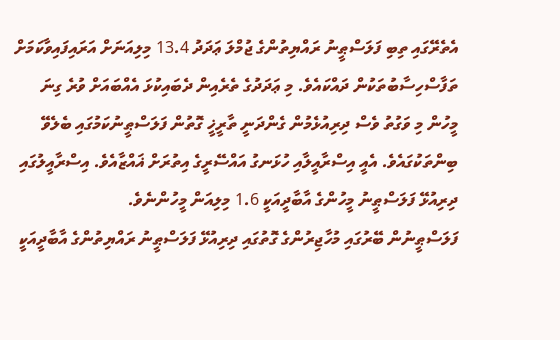އެތެރޭގައި ތިބި ފަލަސްޠީނު ރައްޔިތުންގެ ޖުމްލަ ޢަދަދު 13.4 މިލިއަނަށް އަރައިފައިވާކަމަށް ތަފާސްހިސާބުތަކުން ދައްކައެވެ. މި ޢަދަދުގެ ތެރެއިން ދެބައިކުޅަ އެއްބައަށް ވުރެ ގިނަ މީހުން މި ވަގުތު ވެސް ދިރިއުޅެމުން ގެންދަނީ ތާރީޚީ ގޮތުން ފަލަސްޠީނުކަމުގައި ބެލެވޭ ބިންތަކުގައެވެ. އެއީ އިސްރާއީލާއި ހުޅަނގު އައްސޭރީގެ އިތުރަށް ޣައްޒާއެވެ. އިސްރާއީލުގައި ދިރިއުޅޭ ފަލަސްޠީނު މީހުންގެ އާބާދީއަކީ 1.6 މިލިއަން މީހުންނެވެ.
ފަލަސްޠީނުން ބޭރުގައި މުހާޖިރުންގެ ގޮތުގައި ދިރިއުޅޭ ފަލަސްޠީނު ރައްޔިތުންގެ އާބާދީއަކީ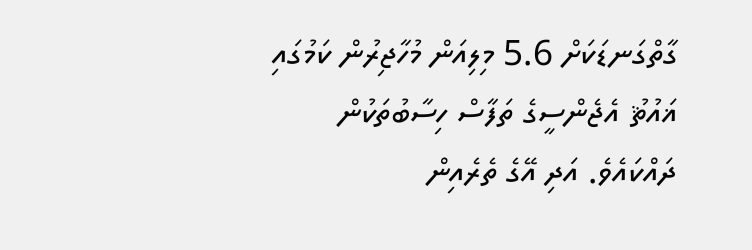ގާތްގަނޑަކަށް 5.6 މިލިއަން މުހާޖިރުން ކަމުގައި ޣައުޘު އެޖެންސީގެ ތަފާސް ހިސާބުތަކުން ދައްކައެވެ. އަދި އޭގެ ތެރެއިން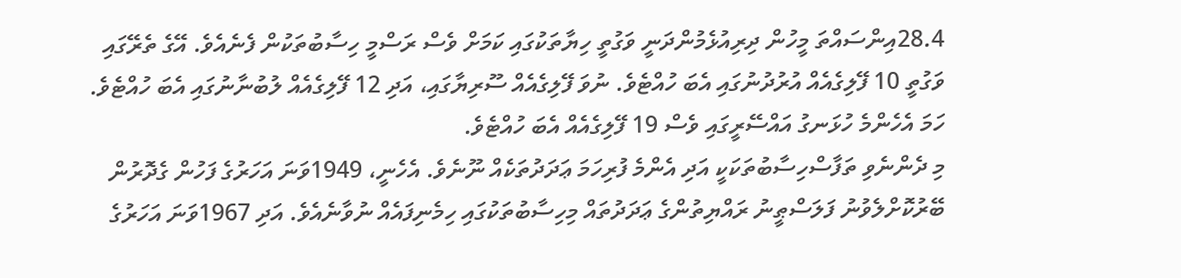28.4އިންސައްތަ މީހުން ދިރިއުޅެމުންދަނީ ވަގުތީ ހިޔާތަކުގައި ކަމަށް ވެސް ރަސްމީ ހިސާބުތަކުން ފެނެއެވެ. އޭގެ ތެރޭގައި ވަގުތީ 10 ފޭލިގެއެއް އުރުދުނުގައި އެބަ ހުއްޓެވެ. ނުވަ ފޭލިގެއެއް ސޫރިޔާގައި، އަދި 12 ފޭލިގެއެއް ލުބުނާނުގައި އެބަ ހުއްޓެވެ. ހަމަ އެހެންމެ ހުޅަނގު އައްސޭރީގައި ވެސް 19 ފޭލިގެއެއް އެބަ ހުއްޓެވެ.
މި ދެންނެވި ތަފާސްހިސާބުތަކަކީ އަދި އެންމެ ފުރިހަމަ ޢަދަދުތަކެއް ނޫނެވެ. އެހެނީ، 1949ވަނަ އަހަރުގެ ފަހުން ގެދޮރުން ބޭރުކޮށްލެވުނު ފަލަސްޠީނު ރައްޔިތުންގެ ޢަދަދުތައް މިހިސާބުތަކުގައި ހިމެނިފައެއް ނުވާނެއެވެ. އަދި 1967ވަނަ އަހަރުގެ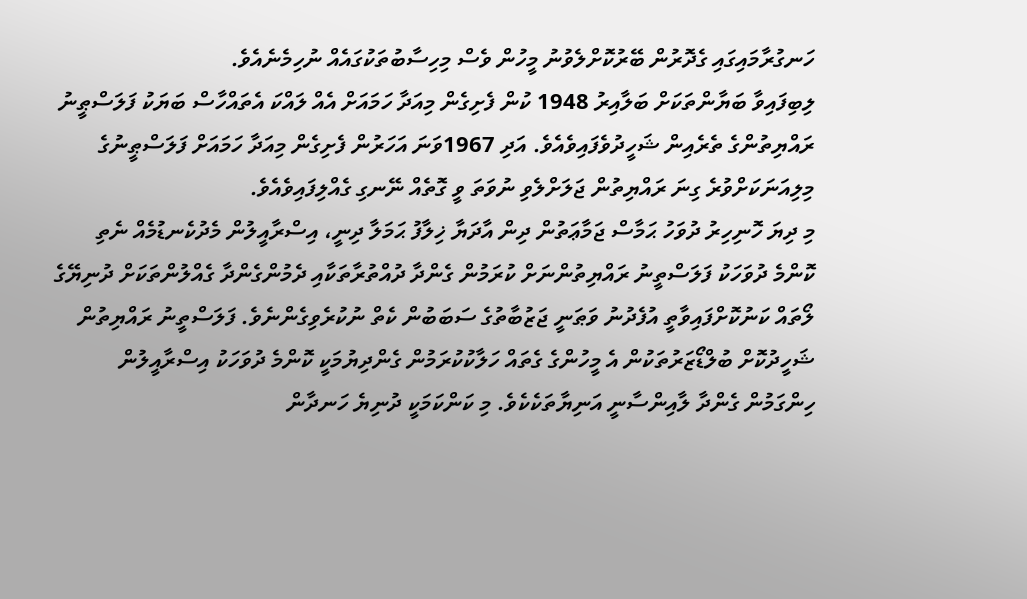ހަނގުރާމައިގައި ގެދޮރުން ބޭރުކޮށްލެވުނު މީހުން ވެސް މިހިސާބުތަކުގައެއް ނުހިމެނެއެވެ.
ލިބިފައިވާ ބަޔާންތަކަށް ބަލާއިރު 1948 ކުން ފެށިގެން މިއަދާ ހަމައަށް އެއް ލައްކަ އެތައްހާސް ބަޔަކު ފަލަސްޠީނު ރައްޔިތުންގެ ތެރެއިން ޝަހީދުވެފައިވެއެވެ. އަދި 1967ވަނަ އަހަރުން ފެށިގެން މިއަދާ ހަމައަށް ފަލަސްޠީނުގެ މިލިއަނަކަށްވުރެ ގިނަ ރައްޔިތުން ޖަލަށްލެވި ނުވަތަ ވީ ގޮތެއް ނޭނގި ގެއްލިފައިވެއެވެ.
މި ދިޔަ ހޮނިހިރު ދުވަހު ޙަމާސް ޖަމާޢަތުން ދިން އާދަޔާ ޚިލާފު ޙަމަލާ ދިނީ، އިސްރާއީލުން މެދުކެނޑުމެއް ނެތި ކޮންމެ ދުވަހަކު ފަލަސްތީނު ރައްޔިތުންނަށް ކުރަމުން ގެންދާ ދުއްތުރާތަކާއި ދެމުންގެންދާ ގެއްލުންތަކަށް ދުނިޔޭގެ ލޯތައް ކަނުކޮށްފައިވާތީ އުފެދުނު ވަޠަނީ ޖަޒުބާތުގެ ސަބަބުން ކެތް ނުކުރެވިގެންނެވެ. ފަލަސްތީނު ރައްޔިތުން ޝަހީދުކޮށް ބުލްޑޯޒަރުތަކުން އެ މީހުންގެ ގެތައް ހަލާކުކުރަމުން ގެންދިޔުމަކީ ކޮންމެ ދުވަހަކު އިސްރާއީލުން ހިންގަމުން ގެންދާ ލާއިންސާނީ އަނިޔާތަކެކެވެ. މި ކަންކަމަކީ ދުނިޔެ ހަނދާން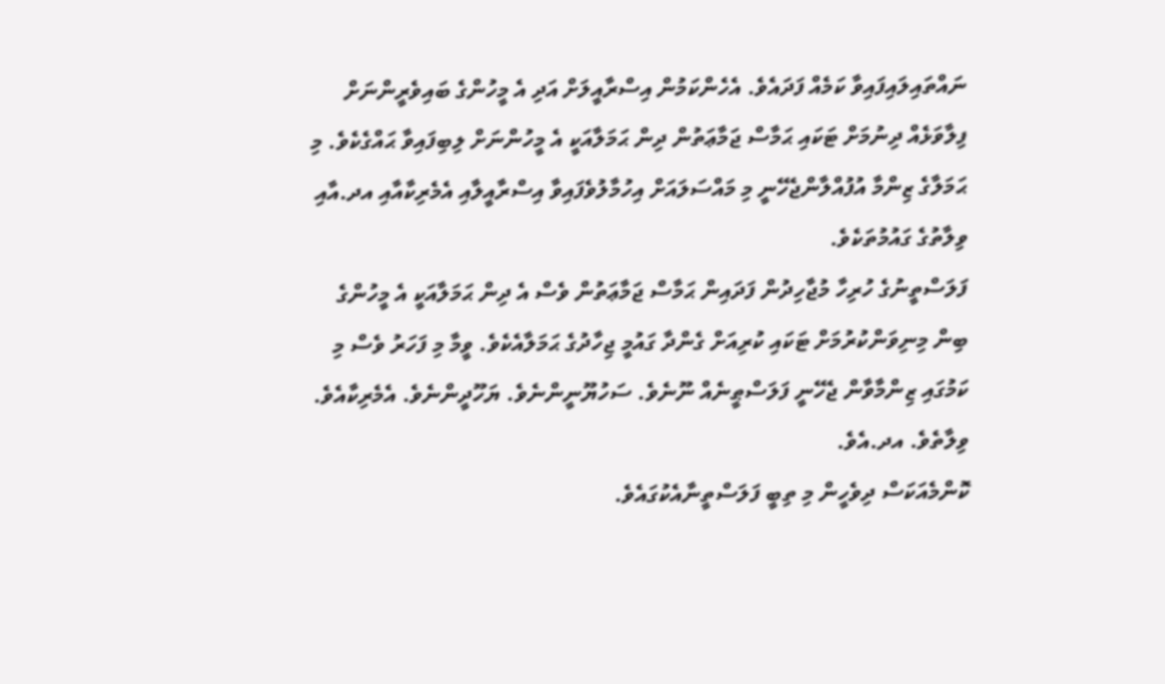ނައްތައިލައިފައިވާ ކަމެއް ފަދައެވެ. އެހެންކަމުން އިސްރާއީލަށް އަދި އެ މީހުންގެ ބައިވެރީންނަށް ފިލާވަޅެއް ދިނުމަށް ޓަކައި ޙަމާސް ޖަމާޢަތުން ދިން ޙަމަލާއަކީ އެ މީހުންނަށް ލިބިފައިވާ ޙައްގެކެވެ. މި ޙަމަލާގެ ޒިންމާ އުފުއްލާންޖެހޭނީ މި މައްސަލައަށް އިހުމާލުވެފައިވާ އިސްރާއީލާއި އެމެރިކާއާއި އދ.އާއި ވިލާތުގެ ގައުމުތަކެވެ.
ފަލަސްތީނުގެ ހުރިހާ މުޖާހިދުން ފަދައިން ޙަމާސް ޖަމާޢަތުން ވެސް އެ ދިން ޙަމަލާއަކީ އެ މީހުންގެ ބިން މިނިވަންކުރުމަށް ޓަކައި ކުރިއަށް ގެންދާ ގައުމީ ޖިހާދުގެ ޙަމަލާއެކެވެ. ވީމާ މި ފަހަރު ވެސް މި ކަމުގައި ޒިންމާވާން ޖެހޭނީ ފަލަސްޠީނެއް ނޫނެވެ. ސަހުޔޫނީންނެވެ. ޔަހޫދީންނެވެ. އެމެރިކާއެވެ. ވިލާތެވެ. އދ.އެވެ.
ކޮންމެއަކަސް ދިވެހީން މި ތިބީ ފަލަސްތީނާއެކުގައެވެ.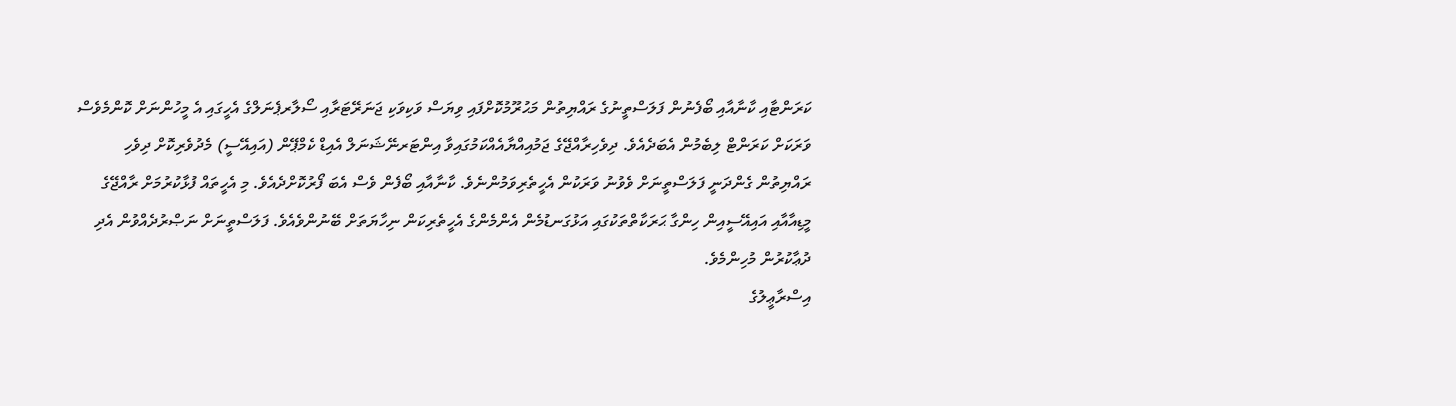ކަރަންޓާއި ކާނާއާއި ބޯފެނުން ފަލަސްތީނުގެ ރައްޔިތުން މަޙުރޫމުކޮށްފައި ވިޔަސް ވަކިވަކި ޖަނަރޭޓަރާއި ސޯލާރޕެނަލްގެ އެހީގައި އެ މީހުންނަށް ކޮންމެވެސް ވަރަކަށް ކަރަންޓް ލިބެމުން އެބަދެއެވެ. ދިވެހިރާއްޖޭގެ ޖަމުއިއްޔާއެއްކަމުގައިވާ އިންޓަރނޭޝަނަލް އެއިޑް ކެމްޕޭން (އައިއޭސީ) މެދުވެރިކޮށް ދިވެހި ރައްޔިތުން ގެންދަނީ ފަލަސްތީނަށް ވެވުނު ވަރަކުން އެހީތެރިވަމުންނެވެ. ކާނާއާއި ބޯފެން ވެސް އެބަ ފޯރުކޮށްދެއެވެ. މި އެހީތައް ފުޅާކުރުމަށް ރާއްޖޭގެ މީޑިއާއާއި އައިއޭސީއިން ހިންގާ ޙަރަކާތްތަކުގައި އަޅުގަނޑުމެން އެންމެންގެ އެހީތެރިކަން ނިހާޔަތަށް ބޭނުންވެއެވެ. ފަލަސްތީނަށް ނަޞްރުދެއްވުން އެދި ދުޢާކުރުން މުހިންމެވެ.
އިސްރާޢީލުގެ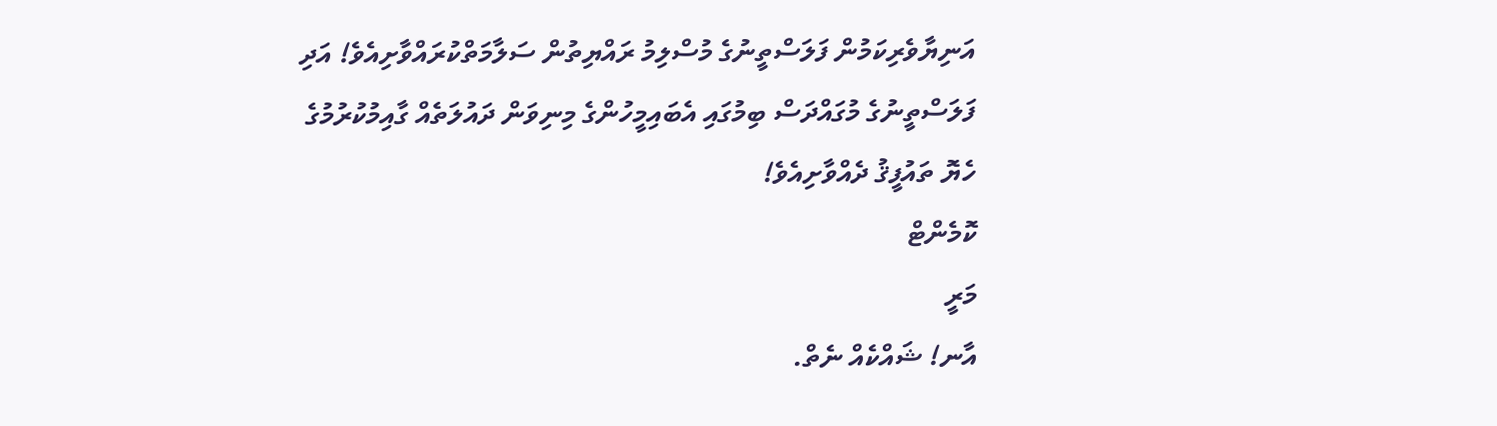އަނިޔާވެރިކަމުން ފަލަސްތީނުގެ މުސްލިމު ރައްޔިތުން ސަލާމަތްކުރައްވާށިއެވެ! އަދި ފަލަސްތީނުގެ މުގައްދަސް ބިމުގައި އެބައިމީހުންގެ މިނިވަން ދައުލަތެއް ގާއިމުކުރުމުގެ ހެޔޮ ތައުފީޤު ދެއްވާށިއެވެ!
ކޮމެންޓް
މަރީ
އާނ! ޝައްކެއް ނެތް.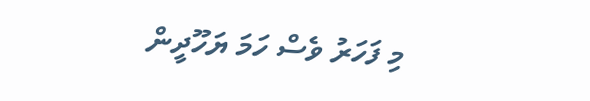މި ފަހަރު ވެސް ހަމަ ޔަހޫދީން